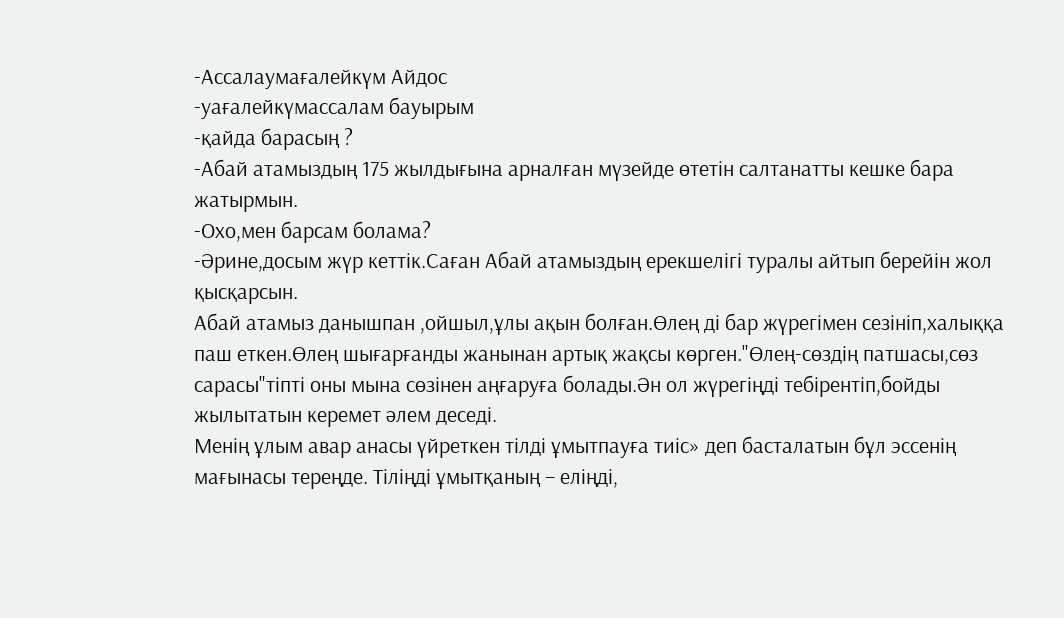-Ассалаумағалейкүм Айдос
-уағалейкүмассалам бауырым
-қайда барасың ?
-Абай атамыздың 175 жылдығына арналған мүзейде өтетін салтанатты кешке бара жатырмын.
-Охо,мен барсам болама?
-Әрине,досым жүр кеттік.Саған Абай атамыздың ерекшелігі туралы айтып берейін жол қысқарсын.
Абай атамыз данышпан ,ойшыл,ұлы ақын болған.Өлең ді бар жүрегімен сезініп,халыққа паш еткен.Өлең шығарғанды жанынан артық жақсы көрген."Өлең-сөздің патшасы,сөз сарасы"тіпті оны мына сөзінен аңғаруға болады.Ән ол жүрегіңді тебірентіп,бойды жылытатын керемет әлем деседі.
Менің ұлым авар анасы үйреткен тілді ұмытпауға тиіс» деп басталатын бұл эссенің мағынасы тереңде. Тіліңді ұмытқаның – еліңді,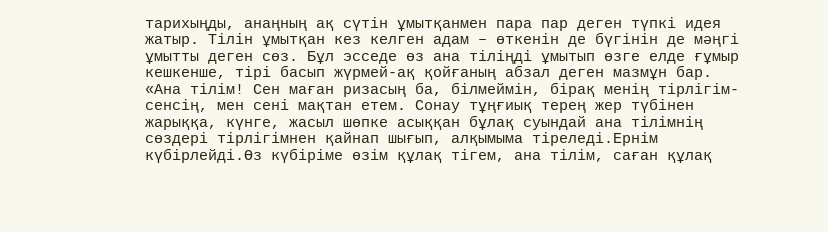тарихыңды, анаңның ақ сүтін ұмытқанмен пара пар деген түпкі идея жатыр. Тілін ұмытқан кез келген адам – өткенін де бүгінін де мәңгі ұмытты деген сөз. Бұл эсседе өз ана тіліңді ұмытып өзге елде ғұмыр кешкенше, тірі басып жүрмей-ақ қойғаның абзал деген мазмұн бар.
«Ана тілім! Сен маған ризасың ба, білмеймін, бірақ менің тірлігім-сенсің, мен сені мақтан етем. Сонау тұңғиық терең жер түбінен жарыққа, күнге, жасыл шөпке асыққан бұлақ суындай ана тілімнің сөздері тірлігімнен қайнап шығып, алқымыма тіреледі.Ернім күбірлейді.Өз күбіріме өзім құлақ тігем, ана тілім, саған құлақ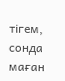тігем, сонда маған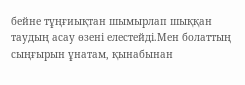бейне тұңғиықтан шымырлап шыққан таудың асау өзені елестейді.Мен болаттың сыңғырын ұнатам, қынабынан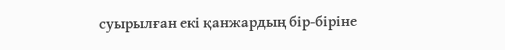суырылған екі қанжардың бір-біріне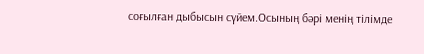соғылған дыбысын сүйем.Осының бәрі менің тілімде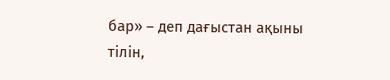бар» – деп дағыстан ақыны тілін,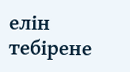елін тебірене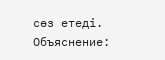сөз етеді.
Объяснение: